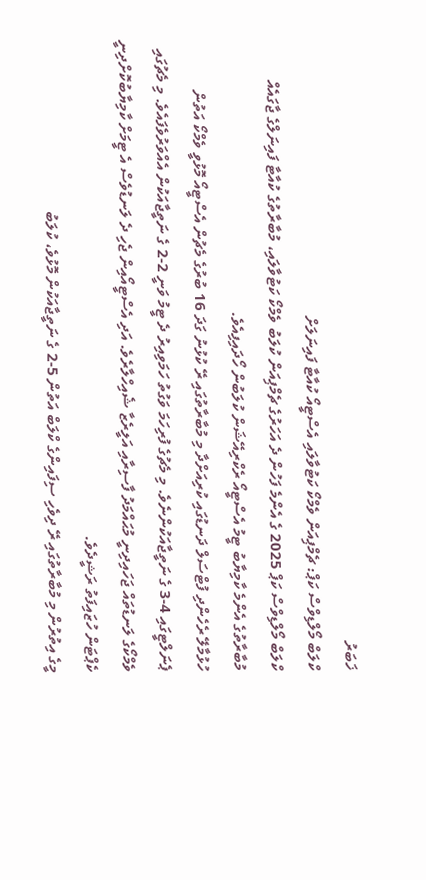ޚަބަރު
ކްލަބް މޯލްޑިވްސް ކަޕް: ޗެމްޕިއަން ވެމްކޯ ކަޓުވާލައި އެސްޓީއޯ ކުއާޓާ ފައިނަލަށް
ކްލަބް މޯލްޑިވްސް ކަޕް 2025 ގެ އެންމެ ފަހުން ދެ އަހަރުގެ ޗެމްޕިއަން ކުލަބު ވެމްކޯ ކަޓުވާލައި، މުބާރާތުގެ ކުއާޓާ ފައިނަލްގެ ޖާގައެއް މުބާރާތުގެ އެންމެ ކާމިޔާބު ޓީމު އެސްޓީއޯ ރެކްރިއޭޝަން ކުލަބުން ހޯދައިފިއެވެ.
ހުޅުމާލޭ ރެހެންދި ފުޓްސަލް ދަނޑުގައި ކުރިއަށްދާ މި މުބާރާތުގައި ރޭ ކުޅުނު ގަދަ 16 ބުރުގެ މެޗުން އެސްޓީއޯ މޮޅުވީ ވެމްކޯ އަތުން ޕެނަލްޓީގައި 4-3 ގެ ނަތީޖާއަކުންނެވެ. މި މެޗުގެ ފުރިހަމަ ވަގުތު ހަމަވިއިރު ދެ ޓީމު ވަނީ 2-2 ގެ ނަތީޖާއަކުން އެއްވަރުވެފައެވެ. މި މެޗުގައި ވެމްކޯގެ ލަނޑުތައް ޖަހައިދިނީ މުޙައްމަދު ފާސިރާއި އަލީރެޒާ ޝެއިހްލާރެވެ. އަދި އެސްޓީއޯއިން ޖެހި ދެ ލަނޑުވެސް އެ ޓީމަށް ކާމިޔާބުކޮށްދިނީ ކެޕްޓަން ހުޒައިފަތު ރަޝީދެވެ.
މީގެ އިތުރުން މި މުބާރާތުގައި ރޭ ދިވެހި ސިފައިންގެ ކްލަބް އަތުން 5-2 ގެ ނަތީޖާއަކުން މޮޅުވެ، ކުލަބު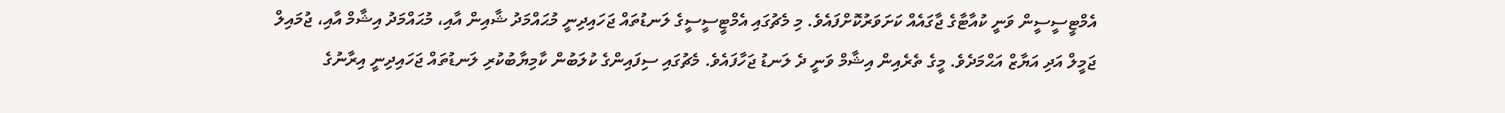އެމްޓީސީސީން ވަނީ ކުއާޓާގެ ޖާގައެއް ކަށަވަރުކޮށްފައެވެ. މި މެޗުގައި އެމްޓީސީސީގެ ލަނޑުތައް ޖަހައިދިނީ މުޙައްމަދު ޝާއިން އާއި، މުޙައްމަދު އިޝާމް އާއި، ޖުމައިލް ޖަމީލް އަދި އަޔާޒް އަޙްމަދެވެ. މީގެ ތެރެއިން އިޝާމް ވަނީ ދެ ލަނޑު ޖަހާފައެވެ. މެޗުގައި ސިފައިންގެ ކުލަބުން ކާމިޔާބުކުރި ލަނޑުތައް ޖަހައިދިނީ އިރާނުގެ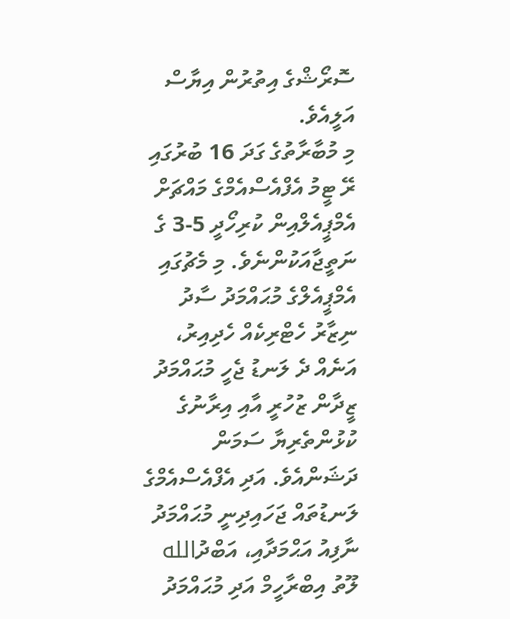ސޮރޯޝްގެ އިތުރުން އިޔާސް އަލީއެވެ.
މި މުބާރާތުގެ ގަދަ 16 ބުރުގައި ރޭ ޓީމު އެފްއެސްއެމްގެ މައްޗަށް އެމްޕީއެލްއިން ކުރިހޯދީ 5-3 ގެ ނަތީޖާއަކުންނެވެ. މި މެޗުގައި އެމްޕީއެލްގެ މުޙައްމަދު ސާދު ނިޒާރު ހެޓްރިކެއް ހެދިއިރު، އަނެއް ދެ ލަނޑު ޖެހީ މުޙައްމަދު ޒީދާން ޒުހުރީ އާއި އިރާނުގެ ކުޅުންތެރިޔާ ސަމަން ދަޝަންއެވެ. އަދި އެފްއެސްއެމްގެ ލަނޑުތައް ޖަހައިދިނީ މުޙައްމަދު ނާފިއު އަޙްމަދާއި، އަބްދުالله ލޫތު އިބްރާހީމް އަދި މުޙައްމަދު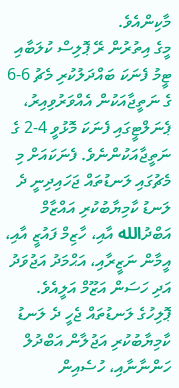މާކިންއެވެ.
މީގެ އިތުރުން ރޭ ޕޮލިސް ކުލަބާއި ޓީމު ފެނަކަ ބައްދަލުކުރި މެޗު 6-6 ގެ ނަތީޖާއަކުން އެއްވަރުވިއިރު، ޕެނަލްޓީގައި ފެނަކަ މޮޅުވީ 4-2 ގެ ނަތީޖާއަކުންނެވެ. ފެނަކައަށް މި މެޗުގައި ލަނޑުތައް ޖަހައިދިނީ ދެ ލަނޑު ކާމިޔާބުކުރި އައްޒާމް އަބްދުالله އާއި، ހާޒިމް ފައުޒީ އާއި، އީމާން ނަޒީރާއި، އަޙްމަދު އަޖުވަދު އަދި ހަސަން އަޒޫމް އަލީއެވެ. ޕޮލިހުގެ ލަނޑުތައް ޖެހީ ދެ ލަނޑު ކާމިޔާބުކުރި އަޖުލާން އަބްދުލް ހަންނާނާއި، ހުސެއިން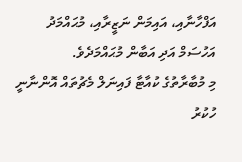އަފްހާނާއި، އައިމަން ނަޒީރާއި، މުޙައްމަދު އަހުސަމް އަދި އަބާން މުޙައްމަދެވެ.
މި މުބާރާތުގެ ކުއާޓާ ފައިނަލް މެޗުތައް އޮންނާނީ ހުކުރު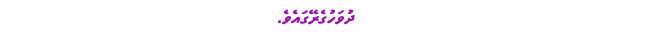ދުވަހުގެރޭގައެވެ.